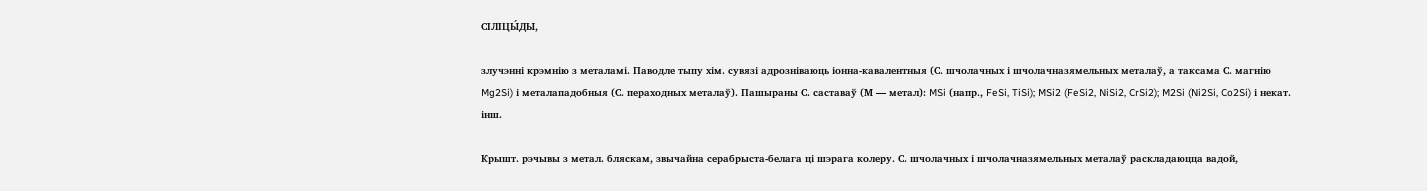СІЛІЦЫ́ДЫ,

злучэнні крэмнію з металамі. Паводле тыпу хім. сувязі адрозніваюць іонна-кавалентныя (С. шчолачных і шчолачназямельных металаў, а таксама С. магнію Mg2Si) і металападобныя (С. пераходных металаў). Пашыраны С. саставаў (М — метал): MSi (напр., FeSi, TiSi); MSi2 (FeSi2, NiSi2, CrSi2); M2Si (Ni2Si, Co2Si) і некат. інш.

Крышт. рэчывы з метал. бляскам, звычайна серабрыста-белага ці шэрага колеру. С. шчолачных і шчолачназямельных металаў раскладаюцца вадой,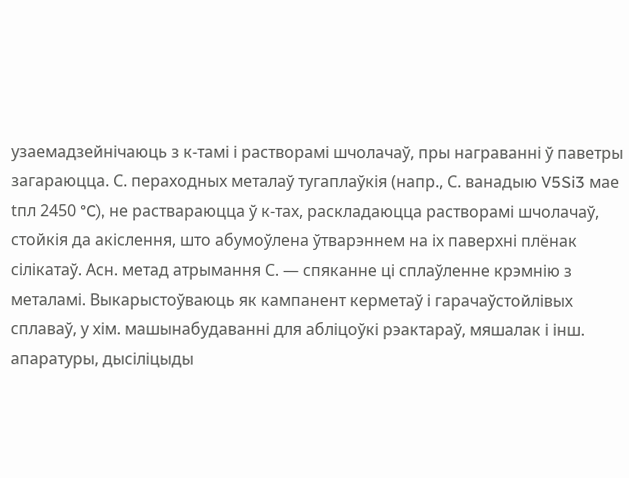узаемадзейнічаюць з к-тамі і растворамі шчолачаў, пры награванні ў паветры загараюцца. С. пераходных металаў тугаплаўкія (напр., С. ванадыю V5Si3 мае tпл 2450 °C), не раствараюцца ў к-тах, раскладаюцца растворамі шчолачаў, стойкія да акіслення, што абумоўлена ўтварэннем на іх паверхні плёнак сілікатаў. Асн. метад атрымання С. — спяканне ці сплаўленне крэмнію з металамі. Выкарыстоўваюць як кампанент керметаў і гарачаўстойлівых сплаваў, у хім. машынабудаванні для абліцоўкі рэактараў, мяшалак і інш. апаратуры, дысіліцыды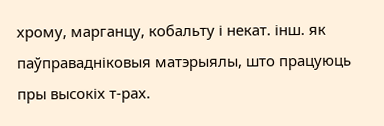хрому, марганцу, кобальту і некат. інш. як паўправадніковыя матэрыялы, што працуюць пры высокіх т-рах.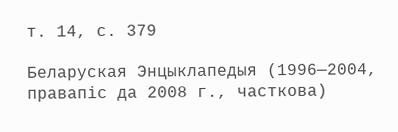т. 14, с. 379

Беларуская Энцыклапедыя (1996—2004, правапіс да 2008 г., часткова)